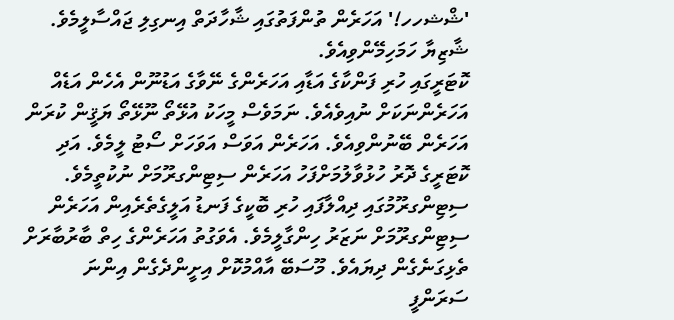'ޝްޝހހ!' އަހަރެން ތުންފަތުގައި ޝާހާދަތް އިނގިލި ޖައްސާލީމެވެ. ޝާޒިޔާ ހަމަހިމޭންވިއެވެ.
ކޮޓަރީގައި ހުރި ފަންކާގެ އަޑާއި އަހަރެންގެ ނޭވާގެ އަޑުނޫން އެހެން އަޑެއް އަހަރެންނަކަށް ނުއިވެއެވެ. ނަމަވެސް މީހަކު އުޅޭތޯ ނޫޅޭތޯ ޔަޤީން ކުރަން އަހަރެން ބޭނުންވިއެވެ. އަހަރެން އަވަސް އަވަހަށް ސޯޓު ލީމެވެ. އަދި ކޮޓަރީގެ ދޮރު ހުޅުވާލުމަށްފަހު އަހަރެން ސިޓިންގރޫމަށް ނުކުތީމެވެ. ސިޓިންގރޫމުގައި ދިއްލާފައި ހުރި ބޮކީގެ ފަނޑު އަލީގެތެރެއިން އަހަރެން ސިޓިންގރޫމަށް ނަޒަރު ހިންގާލީމެވެ. އެވަގުތު އަހަރެންގެ ހިތް ބާރުބާރަށް ތެޅިގަނެގެން ދިޔައެވެ. މޫސަބޭ އާއްމުކޮށް އިށީންދެގެން އިންނަ ސަރަންފީ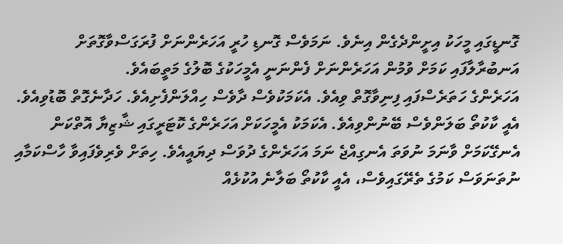ގޮނޑީގައި މީހަކު އިށީންދެގެން އިނެވެ. ނަމަވެސް ގޮނޑި ހުރީ އަހަރެންނަށް ފުރަގަސްވާގޮތަށް އަނބުރާލާފައި ކަމަށް ވުމުން އަހަރެންނަށް ފެންނަނީ އެމީހަކުގެ ބޮލުގެ މަތީބައެވެ.
އަހަރެންގެ ހަތަރެސްފައި ފިނިވާގޮތް ވިއެވެ. އެކަމަކުވެސް ދާވެސް ހިއްލަންފެށިއެވެ. ހަދާނެގޮތް ބޮޑުވިއެވެ. އެއީ ކާކުތޯ ބަލަންވެސް ބޭނުންވިއެވެ. އެކަމަކު އެމީހަކަށް އަހަރެންގެ ކޮޓަރީގައި ޝާޒިޔާ އޮތްކަން އެނގޭކަމަށް ވާނަމަ ނުވަތަ އެނގިއްޖެ ނަމަ އަހަރެންގެ ދުވަސް ދިޔައީއެވެ. ހިތަށް ވެރިވެފައިވާ ހާސްކަމާއި ނުތަނަވަސް ކަމުގެ ތެރޭގައިވެސް، އެއީ ކާކުތޯ ބަލާނެ އުކުޅެއް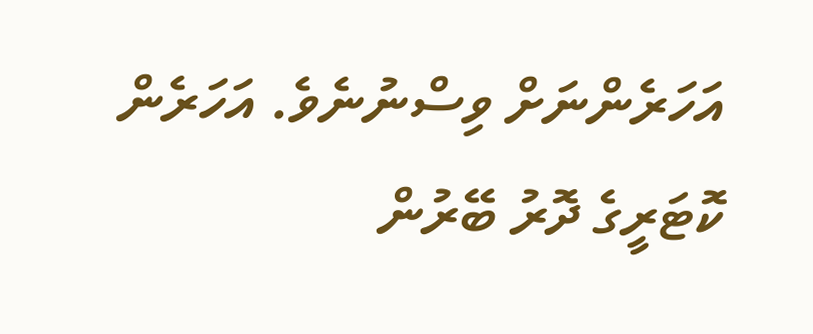އަހަރެންނަށް ވިސްނުނެވެ. އަހަރެން ކޮޓަރީގެ ދޮރު ބޭރުން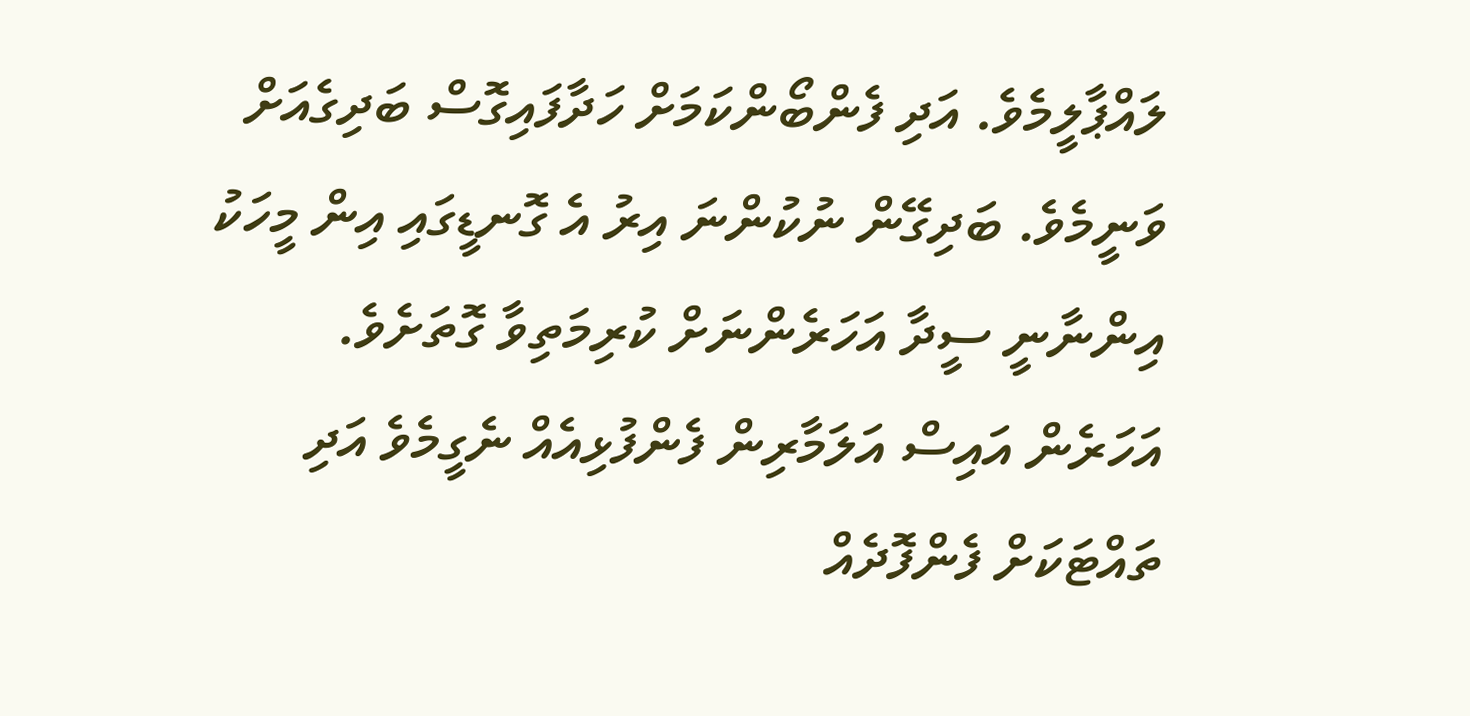ލައްޕާލީމެވެ. އަދި ފެންބޯންކަމަށް ހަދާފައިގޮސް ބަދިގެއަށް ވަނީމެވެ. ބަދިގޭން ނުކުންނަ އިރު އެ ގޮނޑީގައި އިން މީހަކު އިންނާނީ ސީދާ އަހަރެންނަށް ކުރިމަތިވާ ގޮތަށެވެ.
އަހަރެން އައިސް އަލަމާރިން ފެންފުޅިއެއް ނެގީމެވެ އަދި ތައްޓަކަށް ފެންފޮދެއް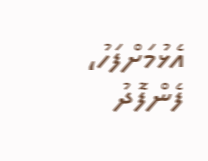އެޅުމަށްފަހު، ފެންފޮދު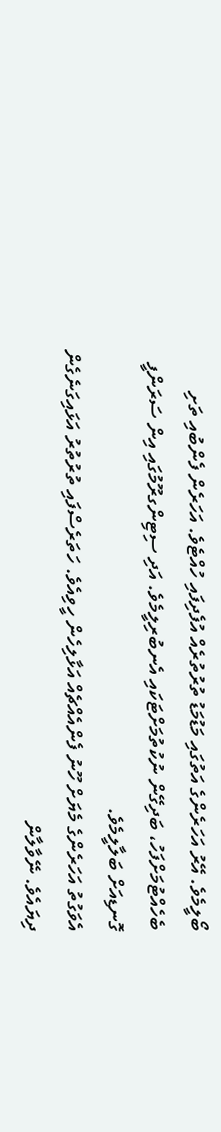ބޯލީމެވެ. އޭރު އަހަރެންގެ އަތުގައި މަޑުމަޑު ތުރުތުރެއް އުފެދިފައި ހުއްޓެވެ. އަހަރެން ފެންބުއި ތަށި ބެހެއްޓުމަށްފަހު، ބަދިގޭން ނުކުތުމަށްޓަކައި އެނބުރިލީމެވެ. އަދި ސިޓިންގރޫމުގައި އިން ސަރަންފީ ގޮނޑިއަށް ބަލާލީމެވެ.
އެވަގުތު އަހަރެންގެ މެޔަށް ހޫނު ފެންއެއްޗެއް އަޅާލިހެން ހީވިއެވެ. ހަތަރެސްފައި ތުރުތުރު އަޅައިގަނެގެން ދިޔައެވެ. ނޭވާލާން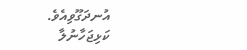އުނދަގޫވިއެވެ. ކަޅިޖަހާނުލާ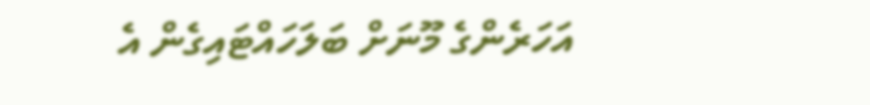އަހަރެންގެ މޫނަށް ބަލަހައްޓައިގެން އެ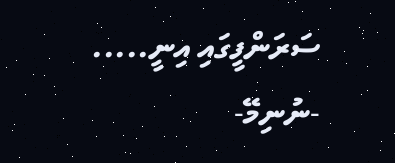ސަރަންފީގައި އިނީ.....
-ނުނިމޭ-